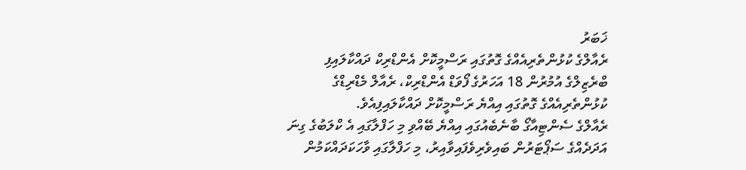ޚަބަރު
ރެއާލްގެ ކުޅުންތެރިއެއްގެ ގޮތުގައި ރަސްމީކޮށް އެންޑްރިކް ދައްކާލައިފި
ބްރެޒިލްގެ އުމުރުން 18 އަހަރުގެ ފޯވަޑް އެންޑްރިކް، ރެއާލް މެޑްރިޑްގެ ކުޅުންތެރިއެއްގެ ގޮތުގައި އިއްޔެ ރަސްމީކޮށް ދައްކާލައިފިއެވެ.
ރެއާލްގެ ސެންޓިއާގޯ ބާނެބެއުގައި އިއްޔެ ބޭއްވި މި ހަފްލާގައި އެ ކްލަބުގެ ގިނަ އަދަދެއްގެ ސަޕޯޓަރުން ބައިވެރިވެފައިވާއިރު، މި ހަފްލާގައި ވާހަކަދައްކަމުން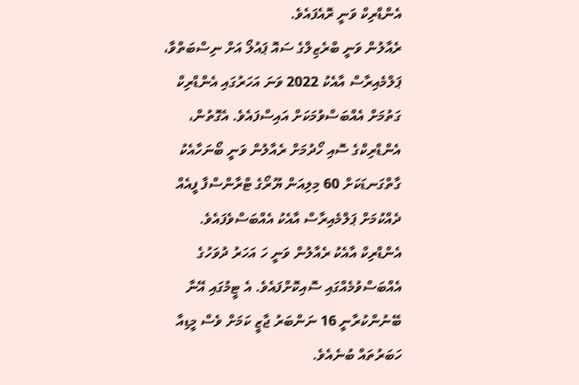އެންޑްރިކް ވަނީ ރޮއެފައެވެ.
ރެއާލުން ވަނީ ބްރެޒިލްގެ ސައޮ ޕައުލޯ އަށް ނިސްބަތްވާ، ޕަލްމެއިރާސް އާއެކު 2022 ވަނަ އަހަރުގައި އެންޑްރިކް ގަތުމަށް އެއްބަސްވުމަކަށް އައިސްފައެވެ. އެގޮތުން، އެންޑްރިކްގެ ސޮއި ހޯދުމަށް ރެއާލުން ވަނީ ބޯނަހާއެކު ގާތްގަނޑަކަށް 60 މިލިއަން ޔޫރޯގެ ޓްރާންސްފާ ފީއެއް ދެއްކުމަށް ޕަލްމެއިރާސް އާއެކު އެއްބަސްވެފައެވެ.
އެންޑްރިކް އާއެކު ރެއާލުން ވަނީ ހަ އަހަރު ދުވަހުގެ އެއްބަސްވުމެއްގައި ސޮއިކޮށްފައެވެ. އެ ޓީމުގައި އޭނާ ބޭނުންކުރާނީ 16 ނަންބަރު ޖާޒީ ކަމަށް ވެސް މީޑިއާ ހަބަރުތައް ބުނެއެވެ.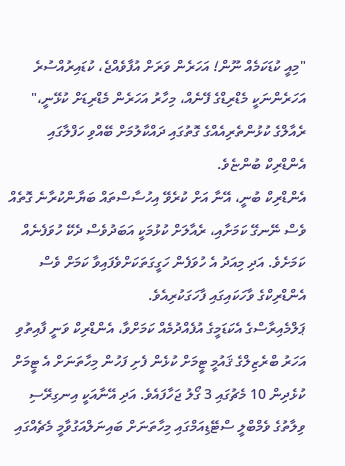"މިއީ ކުޑަކަމެއް ނޫން! އަހަރެން ވަރަށް އުފާވެއްޖެ، ކުޑައިރުއްސުރެ އަހަރެންނަކީ މެޑްރިޑްގެ ފޭނެއް، މިހާރު އަހަރެން މެޑްރިޑަށް ކުޅޭނީ،" ރެއާލްގެ ކުޅުންތެރިއެއްގެ ގޮތުގައި ދައްކާލުމަށް ބޭއްވި ހަފްލާގައި އެންޑްރިކް ބުންޏެވެ.
އެންޑްރިކް ބުނީ، އޭނާ އަށް ކުރެވޭ އިހުސާސްތައް ބަޔާންކުރާނެ ގޮތެއް ވެސް ނޭނގޭ ކަމަށާއި، ރެއާލަށް ކުޅުމަކީ އަބަދުވެސް ދެކޭ ހުވަފެނެއް ކަމަށެވެ. އަދި މިއަދު އެ ހުވަފެން ހަގީގަތަކަށްވެފައިވާ ކަމަށް ވެސް އެންޑްރިކްގެ ވާހަކައިގައި ފާހަގަކުރިއެވެ.
ޕަލްމެއިރާސްގެ އެކަޑަމީގެ އުފެއްދުމެއް ކަމަށްވާ، އެންޑްރިކް ވަނީ ފާއިތުވި އަހަރު ބްރެޒިލްގެ ޤައުމީ ޓީމަށް ކުޅެން ފެށި ފަހުން މިހާތަނަށް އެ ޓީމަށް ކުޅެދިން 10 މެޗުގައި 3 ގޯލު ޖަހާފައެވެ. އަދި އޭނާއަކީ އިނގިރޭސި ވިލާތުގެ ވެމްބްލީ ސްޓޭޑިއަމްގައި މިހާތަނަށް ބައިނަލްއަގުވާމީ މެޗެއްގައި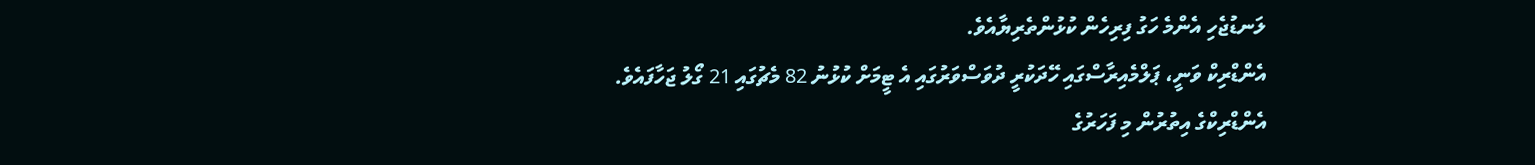ލަނޑުޖެހި އެންމެ ހަގު ފިރިހެން ކުޅުންތެރިޔާއެވެ.
އެންޑްރިކް ވަނީ، ޕަލްމެއިރާސްގައި ހޭދަކުރީ ދުވަސްވަރުގައި އެ ޓީމަށް ކުޅުނު 82 މެޗުގައި 21 ގޯލު ޖަހާފައެވެ.
އެންޑްރިކްގެ އިތުރުން މި ފަހަރުގެ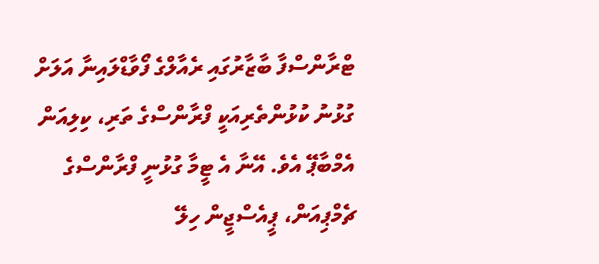ޓްރާންސްފާ ބާޒާރުގައި ރެއާލްގެ ފޯވާޑްލައިނާ އަލަށް ގުޅުނު ކުޅުންތެރިއަކީ ފްރާންސްގެ ތަރި، ކިލިއަން އެމްބާޕޭ އެވެ. އޭނާ އެ ޓީމާ ގުޅުނީ ފްރާންސްގެ ޗެމްޕިއަން، ޕީއެސްޖީން ހިލޭ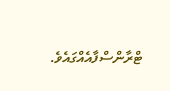ޓްރާންސްފާއެއްގައެވެ.